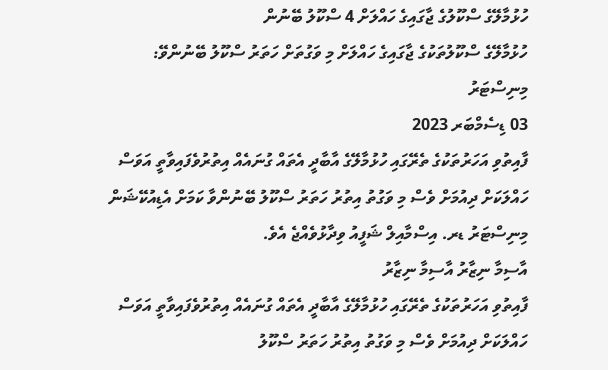ހުޅުމާލޭގެ ސްކޫލުގެ ޖާގައިގެ ހައްލަށް 4 ސްކޫލު ބޭނުން
ހުޅުމާލޭގެ ސްކޫލުތަކުގެ ޖާގައިގެ ހައްލަށް މި ވަގުތަށް ހަތަރު ސްކޫލު ބޭނުންވޭ: މިނިސްޓަރު
03 ޑިސެމްބަރ 2023
ފާއިތުވި އަހަރުތަކުގެ ތެރޭގައި ހުޅުމާލޭގެ އާބާދީ އެތައް ގުނައެއް އިތުރުވެފައިވާތީ އަވަސް ހައްލަކަށް ދިއުމަށް ވެސް މި ވަގުތު އިތުރު ހަތަރު ސްކޫލު ބޭނުންވާ ކަމަށް އެޑިއުކޭޝަން މިނިސްޓަރު ޑރ. އިސްމާއިލް ޝަފީއު ވިދާޅުވެއްޖެ އެވެ.
އާސިމާ ނިޒާރު އާސިމާ ނިޒާރު
ފާއިތުވި އަހަރުތަކުގެ ތެރޭގައި ހުޅުމާލޭގެ އާބާދީ އެތައް ގުނައެއް އިތުރުވެފައިވާތީ އަވަސް ހައްލަކަށް ދިއުމަށް ވެސް މި ވަގުތު އިތުރު ހަތަރު ސްކޫލު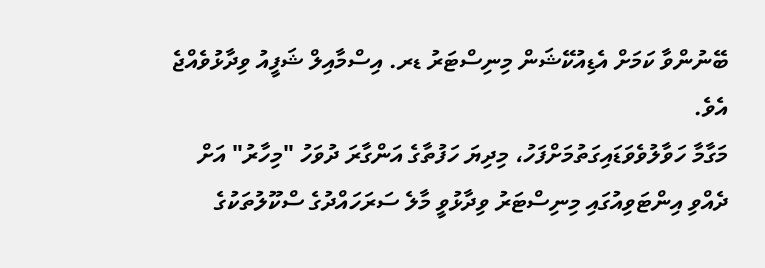ބޭނުންވާ ކަމަށް އެޑިއުކޭޝަން މިނިސްޓަރު ޑރ. އިސްމާއިލް ޝަފީއު ވިދާޅުވެއްޖެ އެވެ.
މަގާމާ ހަވާލުވެވަޑައިގަތުމަށްފަހު، މިދިޔަ ހަފުތާގެ އަންގާރަ ދުވަހު "މިހާރު" އަށް ދެއްވި އިންޓަވިއުގައި މިނިސްޓަރު ވިދާޅުވީ މާލެ ސަރަހައްދުގެ ސްކޫލުތަކުގެ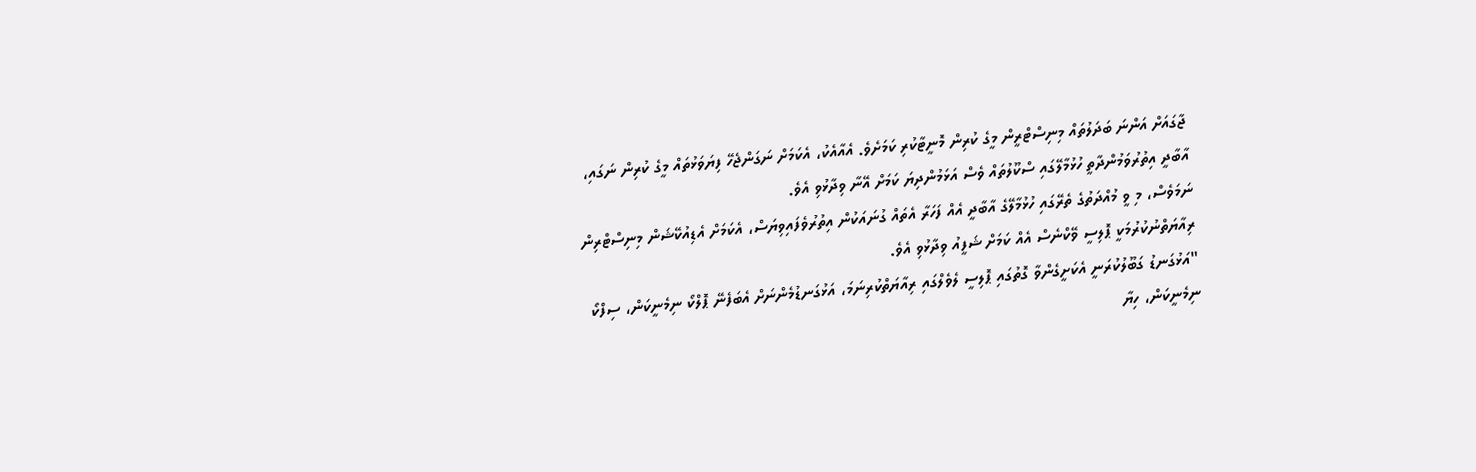ޖާގައަށް އަންނަ ބަދަލުތައް މިނިސްޓްރީން މީގެ ކުރިން މޮނީޓާކުރި ކަމަށެވެ. އެއާއެކު، އެކަމަށް ނަގަންޖެހޭ ފިޔަވަޅުތައް މީގެ ކުރިން ނަގައި، އާބާދީ އިތުރުވަމުންދާތީ ހުޅުމާލޭގައި ސްކޫލުތައް ވެސް އަޅަމުންދިޔަ ކަމަށް އޭނާ ވިދާޅުވި އެވެ.
ނަމަވެސް، މި ވީ މުއްދަތުގެ ތެރޭގައި ހުޅުމާލޭގެ އާބާދީ އެއް ފަހަރާ އެތައް ގުނައަކުން އިތުރުވެފައިވިޔަސް، އެކަމަށް އެޑިއުކޭޝަން މިނިސްޓްރިން ރިއާޔަތްނުކުރުމަކީ ޕޮލިސީ ވޭކްނެސް އެއް ކަމަށް ޝަފީއު ވިދާޅުވި އެވެ.
"އަޅުގަނޑު ގަބޫލުކުރަނީ އެކަށީގެންވާ ގޮތުގައި ޕޮލިސީ ލެވެލްގައި ރިއާޔަތްކުރިނަމަ، އަޅުގަނޑުމެންނަށް އެބަފެނޭ ޕޮލްކޯ ނިމެނީކަން، ސިފްކޯ ނިމެނީކަން، ހިޔާ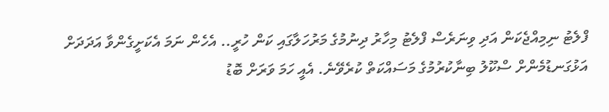ފްލެޓު ނިމިއްޖެކަން އަދި ވިނަރެސް ފްލެޓު މިހާރު ދިނުމުގެ މަރުހަލާގައި ކަން ހުރީ.. އެހެން ނަމަ އެކަށީގެންވާ އަދަދަށް އަޅުގަނޑުމެންށް ސްކޫލު ބިނާކުރުމުގެ މަސައްކަތް ކުރެވޭނެ. އެއީ ހަމަ ވަރަށް ބޮޑު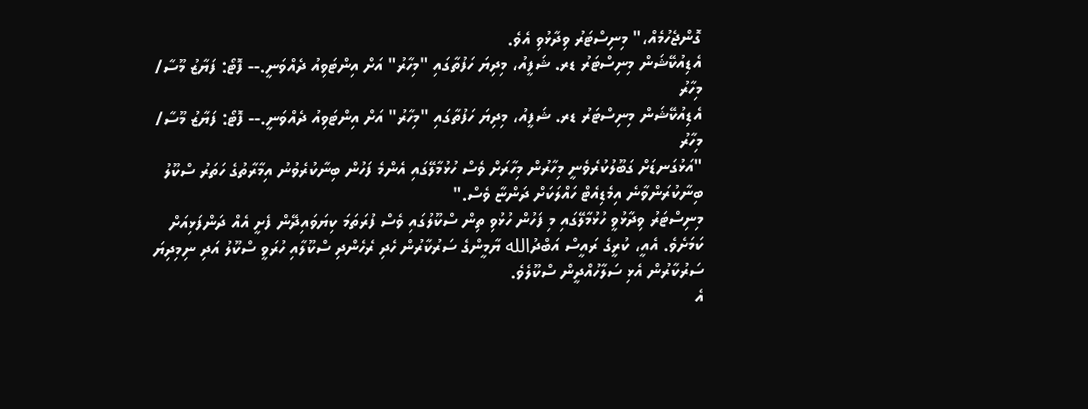ގޮންޖެހުމެއް،" މިނިސްޓަރު ވިދާޅުވި އެވެ.
އެޑިއުކޭޝަން މިނިސްޓަރު ޑރ. ޝަފީއު، މިދިޔަ ހަފުތާގައި "މިހާރު" އަށް އިންޓަވިއު ދެއްވަނީ.-- ފޮޓޯ: ފަޔާޒު މޫސާ/ މިހާރު
އެޑިއުކޭޝަން މިނިސްޓަރު ޑރ. ޝަފީއު، މިދިޔަ ހަފުތާގައި "މިހާރު" އަށް އިންޓަވިއު ދެއްވަނީ.-- ފޮޓޯ: ފަޔާޒު މޫސާ/ މިހާރު
"އަޅުގަނޑަށް ގަބޫލުކުރެވެނީ މިހާރުން މިހާރަށް ވެސް ހުޅުމާލޭގައި އެންމެ ފަހުން ބިނާކުރެވުނު އިމާރާތުގެ ހަތަރު ސްކޫލު ބިނާކުރަންވާނެ އިމެޑިއެޓް ހައްލަކަށް ދަންޏާ ވެސް."
މިނިސްޓަރު ވިދާޅުވީ ހުޅުމާލޭގައި މި ފަހުން ހުޅުވި ތިން ސްކޫލުގައި ވެސް ފުރަތަމަ ކިޔަވައިދޭން ފެށީ އެއް ދަންފަޅިއަށް ކަމަށެވެ. އެއީ، ކުރީގެ ރައީސް އަބްދުالله ޔާމީންގެ ސަރުކާރުން ހެދި ރެހެންދި ސްކޫލާއި ހުރަވީ ސްކޫލު އަދި ނިމިދިޔަ ސަރުކާރުން އެޅި ސަލާހުއްދީން ސްކޫލެވެ.
އެ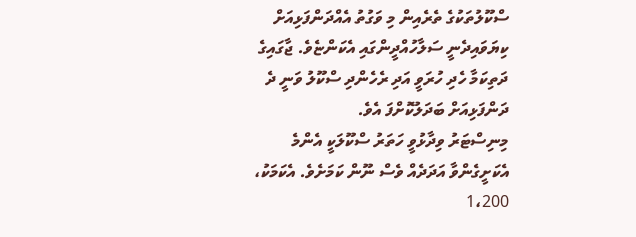ސްކޫލުތަކުގެ ތެރެއިން މި ވަގުތު އެއްދަންފަޅިއަށް ކިޔަވައިދެނީ ސަލާހުއްދީންގައި އެކަންޏެވެ. ޖާގައިގެ ދަތިކަމާ ހެދި ހުރަވީ އަދި ރެހެންދި ސްކޫލު ވަނީ ދެ ދަންފަޅިއަށް ބަދަލުކޮށްފަ އެވެ.
މިނިސްޓަރު ވިދާޅުވީ ހަތަރު ސްކޫލަކީ އެންމެ އެކަށީގެންވާ އަދަދެއް ވެސް ނޫން ކަމަށެވެ. އެކަމަކު، 1،200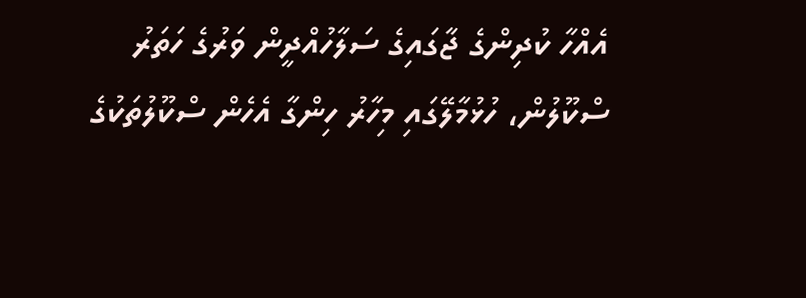އެއްހާ ކުދިންގެ ޖާގައިގެ ސަލާހުއްދީން ވަރުގެ ހަތަރު ސްކޫލުން، ހުޅުމާލޭގައި މިހާރު ހިންގާ އެހެން ސްކޫލުތަކުގެ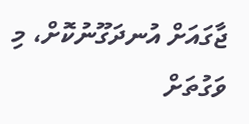ޖާގައަށް އުނދަގޫނުކޮށް، މި ވަގުތަށް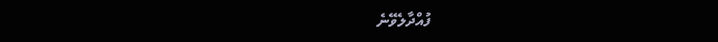ފުއްދާލެވޭނެ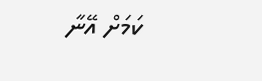ކަމަށް އޭނާ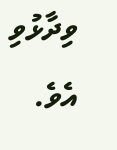ވިދާޅުވި އެވެ.